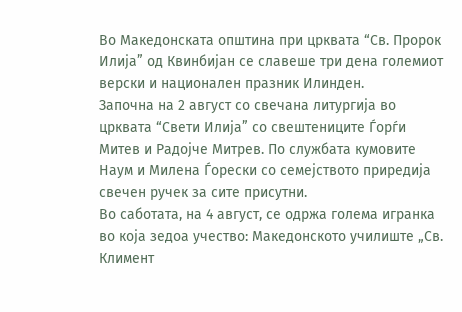Во Македонската oпштина при црквата “Св. Пророк Илија” од Квинбијан се славеше три дена големиот верски и национален празник Илинден.
Започна на 2 август со свечана литургија во црквата “Свети Илија” со свештениците Ѓорѓи Митев и Радојче Митрев. По службата кумовите Наум и Милена Ѓорески со семејството приредија свечен ручек за сите присутни.
Во саботата, на 4 август, се одржа голема игранка во која зедоа учество: Македонското училиште „Св. Климент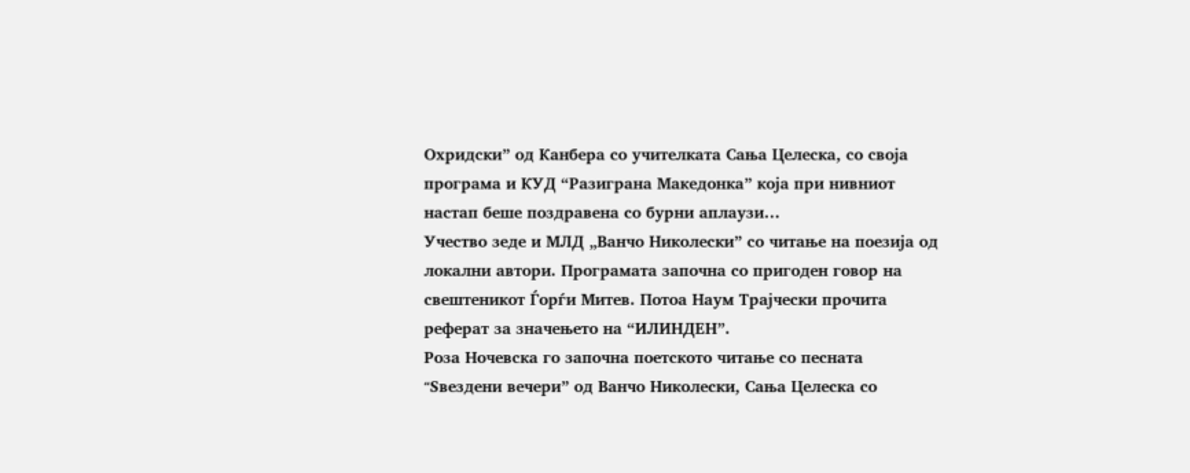Охридски” од Канбера со учителката Сања Целеска, со своја програма и КУД “Разиграна Македонка” која при нивниот настап беше поздравена со бурни аплаузи…
Учество зеде и МЛД „Ванчо Николески” со читање на поезија од локални автори. Програмата започна со пригоден говор на свештеникот Ѓорѓи Митев. Потоа Наум Трајчески прочита реферат за значењето на “ИЛИНДЕН”.
Роза Ночевска го започна поетското читање со песната “Sвездени вечери” од Ванчо Николески, Сања Целеска со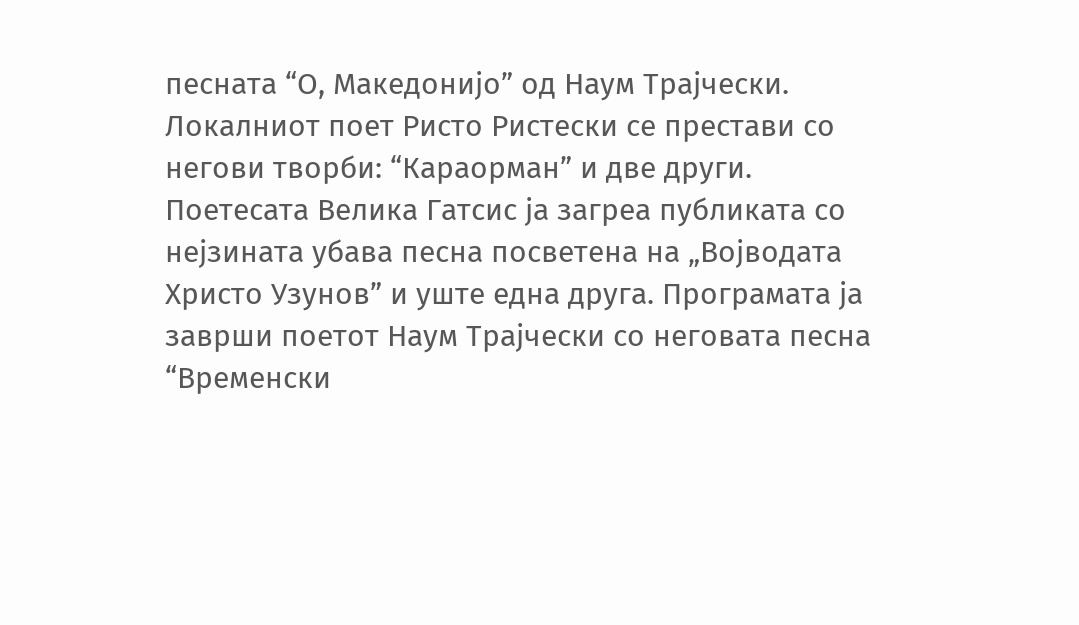песната “О, Македонијо” од Наум Трајчески. Локалниот поет Ристо Ристески се престави со негови творби: “Караорман” и две други. Поетесата Велика Гатсис ја загреа публиката со нејзината убава песна посветена на „Војводата Христо Узунов” и уште една друга. Програмата ја заврши поетот Наум Трајчески со неговата песна “Временски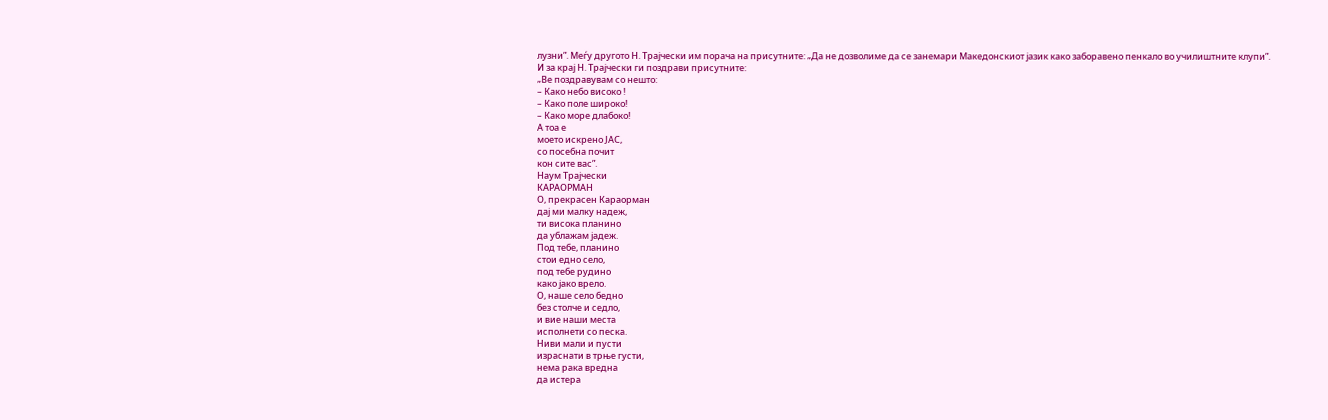лузни”. Меѓу другото Н. Трајчески им порача на присутните: „Да не дозволиме да се занемари Македонскиот јазик како заборавено пенкало во училиштните клупи”.
И за крај Н. Трајчески ги поздрави присутните:
„Ве поздравувам со нешто:
– Како небо високо !
– Како поле широко!
– Како море длабоко!
А тоа е
моето искрено ЈАС,
со посебна почит
кон сите вас”.
Наум Трајчески
КАРАОРМАН
О, прекрасен Караорман
дај ми малку надеж,
ти висока планино
да ублажам јадеж.
Под тебе, планино
стои едно село,
под тебе рудино
како јако врело.
О, наше село бедно
без столче и седло,
и вие наши места
исполнети со песка.
Ниви мали и пусти
израснати в трње густи,
нема рака вредна
да истера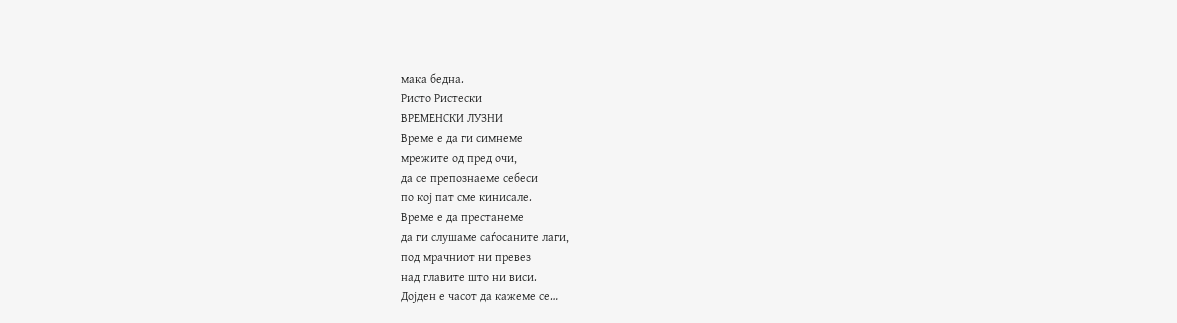мака бедна.
Ристо Ристески
ВРЕМЕНСКИ ЛУЗНИ
Време е да ги симнеме
мрежите од пред очи,
да се препознаеме себеси
по кој пат сме кинисале.
Време е да престанеме
да ги слушаме саѓосаните лаги,
под мрачниот ни превез
над главите што ни виси.
Дојден е часот да кажеме се…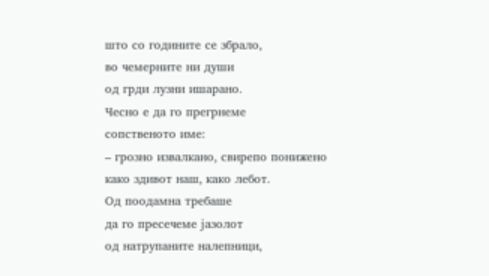што со годините се збрало,
во чемерните ни души
од грди лузни ишарано.
Чесно е да го прегрнеме
сопственото име:
– грозно извалкано, свирепо понижено
како здивот наш, како лебот.
Од поодамна требаше
да го пресечеме јазолот
oд натрупаните налепници,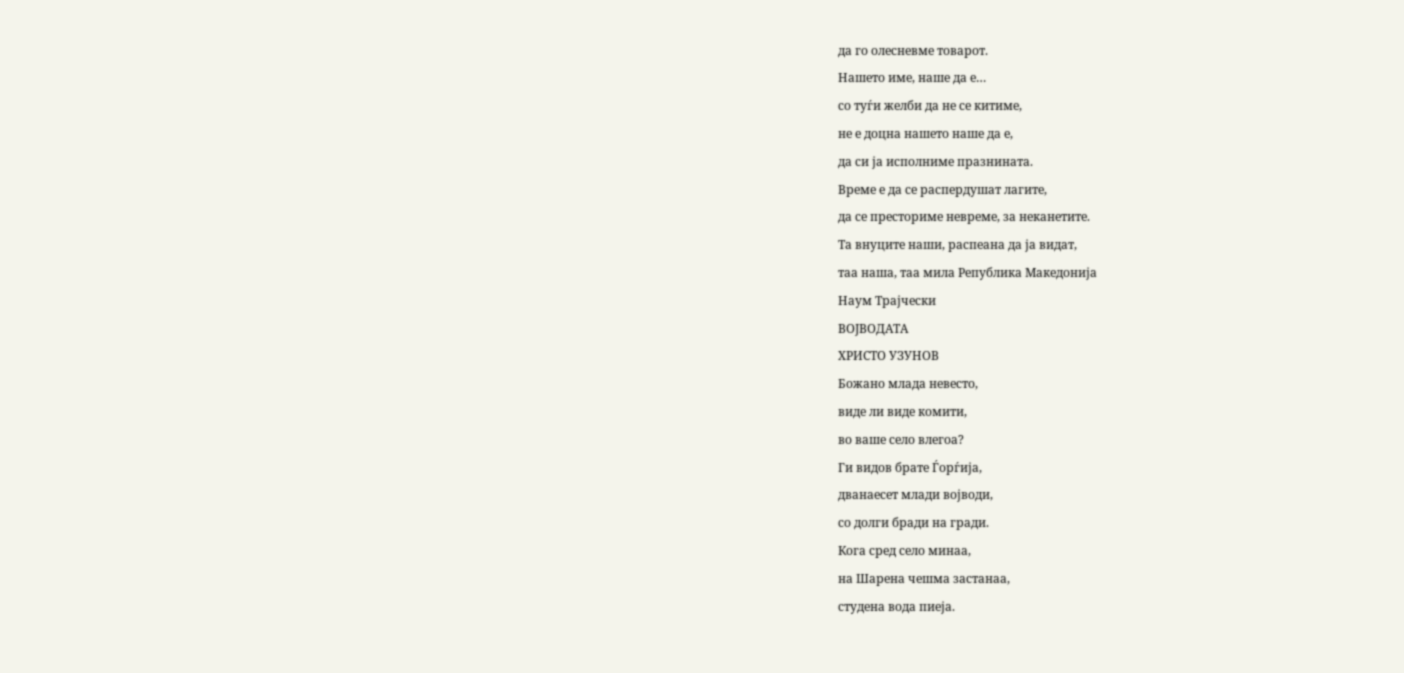да го олесневме товарот.
Нашето име, наше да е…
со туѓи желби да не се китиме,
не е доцна нашето наше да е,
да си ја исполниме празнината.
Време е да се распердушат лагите,
да се престориме невреме, за неканетите.
Та внуците наши, распеана да ја видат,
таа наша, таа мила Република Македонија
Наум Трајчески
ВОЈВОДАТА
ХРИСТО УЗУНОВ
Божано млада невесто,
виде ли виде комити,
во ваше село влегоа?
Ги видов брате Ѓорѓија,
дванаесет млади војводи,
со долги бради на гради.
Кога сред село минаа,
на Шарена чешма застанаа,
студена вода пиеја.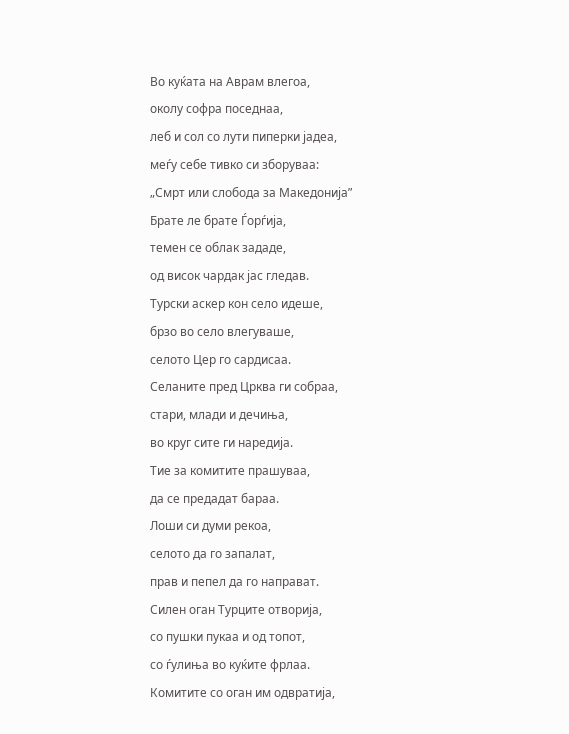Во куќата на Аврам влегоа,
околу софра поседнаа,
леб и сол со лути пиперки јадеа,
меѓу себе тивко си зборуваа:
„Смрт или слобода за Македонија”
Брате ле брате Ѓорѓија,
темен се облак зададе,
од висок чардак јас гледав.
Турски аскер кон село идеше,
брзо во село влегуваше,
селото Цер го сардисаа.
Селаните пред Црква ги собраа,
стари, млади и дечиња,
во круг сите ги наредија.
Тие за комитите прашуваа,
да се предадат бараа.
Лоши си думи рекоа,
селото да го запалат,
прав и пепел да го направат.
Силен оган Турците отворија,
со пушки пукаа и од топот,
со ѓулиња во куќите фрлаа.
Комитите со оган им одвратија,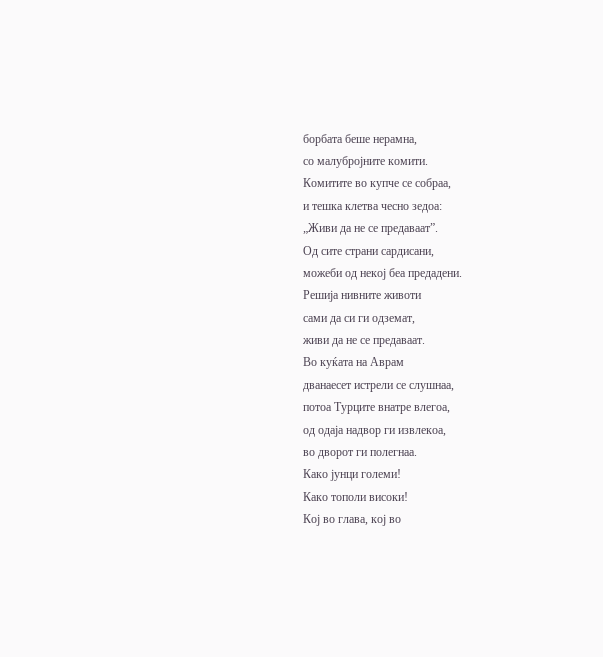борбата беше нерамна,
со малубројните комити.
Комитите во купче се собраа,
и тешка клетва чесно зедоа:
„Живи да не се предаваат”.
Од сите страни сардисани,
можеби од некој беа предадени.
Решија нивните животи
сами да си ги одземат,
живи да не се предаваат.
Во куќата на Аврам
дванаесет истрели се слушнаа,
потоа Турците внатре влегоа,
од одаја надвор ги извлекоа,
во дворот ги полегнаа.
Како јунци големи!
Како тополи високи!
Кој во глава, кој во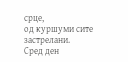срце,
од куршуми сите застрелани.
Сред ден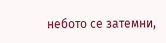небото се затемни,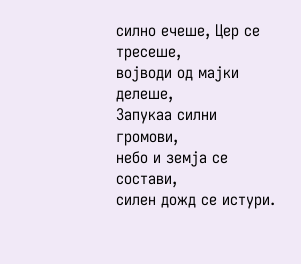силно ечеше, Цер се тресеше,
војводи од мајки делеше,
Запукаа силни громови,
небо и земја се состави,
силен дожд се истури.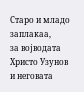Старо и младо заплакаа,
за војводата Христо Узунов
и неговата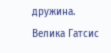дружина.
Велика Гатсис